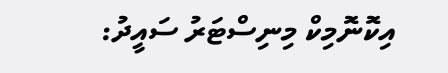އިކޮނޮމިކް މިނިސްޓަރު ސައީދު: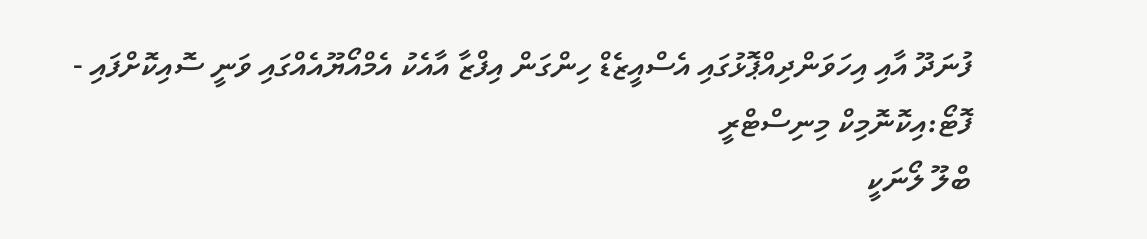ފުނަދޫ އާއި އިހަވަންދިއްޕޮޅުގައި އެސްއީޒެޑް ހިންގަން އިފްޒާ އާއެކު އެމްއޯޔޫއެއްގައި ވަނީ ސޮއިކޮށްފައި - ފޮޓޯ:އިކޮނޮމިކް މިނިސްޓްރީ
ބްލޫ ލޯނަކީ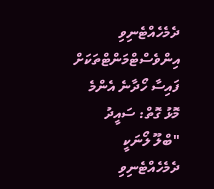ދެމެހެއްޓެނިވި އިންވެސްޓްމަންޓްތަކަށް ފައިސާ ހޯދާނެ އެންމެ މޮޅު ގޮތް: ސައީދު
"ބްލޫ ލޯނަކީ ދެމެހެއްޓެނިވި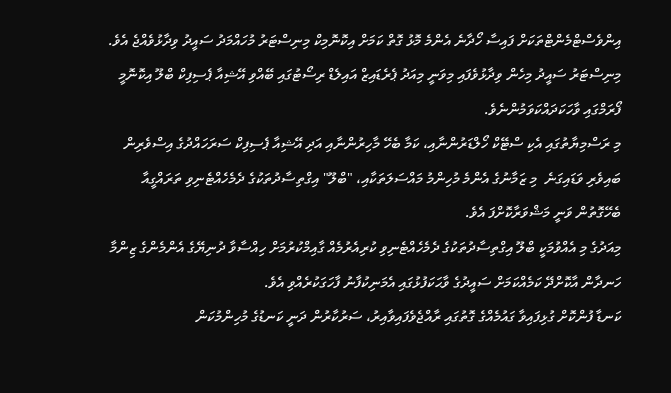އިންވެސްޓްމެންޓްތަކަށް ފައިސާ ހޯދާނެ އެންމެ މޮޅު ގޮތް ކަމަށް އިކޮނޮމިކް މިނިސްޓަރު މުހައްމަދު ސައީދު ވިދާޅުވެއްޖެ އެވެ.
މިނިސްޓަރު ސައީދު މިހެން ވިދާޅުވެފައި މިވަނީ މިއަދު ޕެރެޑައިޒް އައިލެޑް ރިސޯޓުގައި ބޭއްވި އޭޝިއާ ޕެސިފިކް ބްލޫ އިކޮނޮމީ ފޯރަމްގައި ވާހަކަދައްކަވަމުންނެވެ.
މި ރަސްމިޔާތުގައި އެކި ސްޓޭކް ހޯލްޑަރުންނާއި، ކަމާ ބެހޭ މާހިރުންނާއި އަދި އޭޝިއާ ޕެސިފިކް ސަރަހައްދުގެ އިސްވެރިން ބައިވެރި ވަޑައިގަނެ  މި ޒަމާނުގެ އެންމެ މުހިންމު މައްސަލަތަކާއި، "ބްލޫ" އިގްތިސާދުތަކުގެ ދެމެހެއްޓެނިވި ތަރައްގީއާ ބެހޭގޮތުން ވަނީ މަޝްވަރާކޮށްފަ އެވެ.
މިއަދުގެ މި އެއްވުމަކީ ބްލޫ އިގްތިސާދުތަކުގެ ދެމެހެއްޓެނިވި ކުރިއެރުމެއް ގާއިމްކުރުމަށް ހިއްސާވާ ދުނިޔޭގެ އެންމެންގެ ޒިންމާ ހަނދާން އާކޮށްދޭ ކަމެއްކަމަށް ސައީދުގެ ވާޙަކަފުޅުގައި އެމަނިކުފާނު ފާހަގަކުރެއްވި އެވެ.
ކަނޑާ ފުންކޮށް ގުޅިފައިވާ ގައުމެއްގެ ގޮތުގައި ރާއްޖެވެފައިވާއިރު، ސަރުކާރުން ދަނީ ކަނޑުގެ މުހިންމުކަން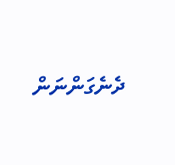ދެނެގަންނަން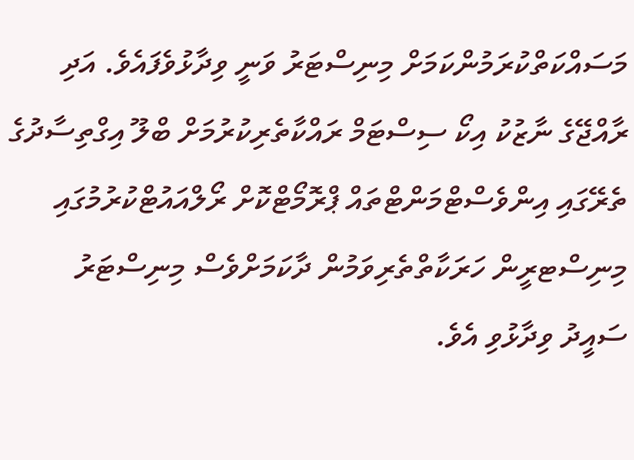މަސައްކަތްކުރަމުންކަމަށް މިނިސްޓަރު ވަނީ ވިދާޅުވެފައެވެ. އަދި ރާއްޖޭގެ ނާޒުކު އިކޯ ސިސްޓަމް ރައްކާތެރިކުރުމަށް ބްލޫ އިގްތިސާދުގެ ތެރޭގައި އިންވެސްޓްމަންޓްތައް ޕްރޮމޯޓްކޮށް ރޯލްއައުޓްކުރުމުގައި މިނިސްޓރީން ހަރަކާތްތެރިވަމުން ދާކަމަށްވެސް މިނިސްޓަރު ސައީދު ވިދާޅުވި އެވެ.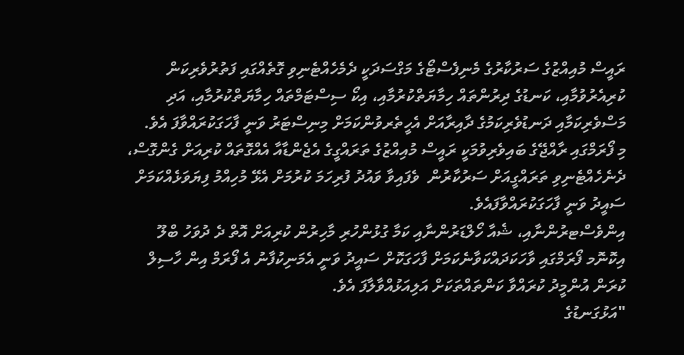ރައީސް މުއިއްޒުގެ ސަރުކާރުގެ މެނިފެސްޓޯގެ މަގްސަދަކީ ދެމެހެއްޓެނިވި ގޮތެއްގައި ފަތުރުވެރިކަން ކުރިއެރުވުމާއި، ކަނޑުގެ ދިރުންތައް ހިމާޔަތްކުރުމާއި، އިކޯ ސިސްޓަމްތައް ހިމާޔަތްކުރުމާއި، އަދި މަސްވެރިކަމާއި ދަނޑުވެރިކަމުގެ ދާއިރާއަށް އެހީތެރވުންކަމަށް މިނިސްޓަރު ވަނީ ފާހަގަކުރައްވާފަ އެވެ.
މި ފޯރަމްގައި ރާއްޖޭގެ ބައިވެރިވުމަކީ ރައީސް މުއިއްޒުގެ ތަރައްގީގެ އެޖެންޑާއާ އެއްގޮތައް ކުރިއަށް ގެންގޮސް، ދެނެހެއްޓެނިވި ތަރައްގީއަށް ސަރުކާރުން  ވެފައިވާ ވައުދު ފުރިހަމަ ކުރުމަށް އެޅޭ މުހިއްމު ފިޔަވަޅެއްކަމަށް ސައީދު ވަނީ ފާހަގަކުރައްވާފައެވެ.
އިންވެސްޓރުންނާއި، ޝެއާ ހޯލްޑަރުންނާއި ކަމާ ގުޅުންހުރި މާހިރުން ކުރިއަށް އޮތް ދެ ދުވަހު ބްލޫ އިކޮނޮމ ފޯރަމްގައި ވާހަކަދައްކަވާނެކަމަށް ފާހަގަކޮށް ސައީދު ވަނީ އެމަނިކުފާނު އެ ފޯރަމް އިން ހާސިލް ކުރަން އުންމީދު ކުރައްވާ ކަންތައްތަކަށް އަލިއަޅުއްވާލާފަ އެވެ.
"އަޅުގަނޑުގެ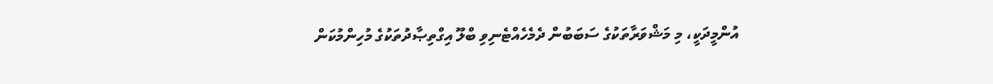އުންމީދަކީ، މި މަޝްވަރާތަކުގެ ސަބަބުން ދެމެހެއްޓެނިވި ބްލޫ އިގްތިޞާދުތަކުގެ މުހިންމުކަން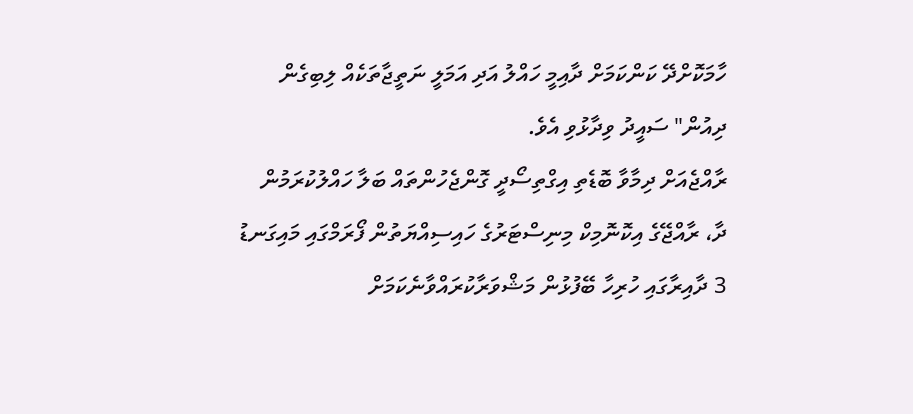ހާމަކޮށްދޭ ކަންކަމަށް ދާއިމީ ހައްލު އަދި އަމަލީ ނަތީޖާތަކެއް ލިބިގެން ދިއުން" ސައީދު ވިދާޅުވި އެވެ.
ރާއްޖެއަށް ދިމާވާ ބޮޑެތި އިގްތިސޯދީ ގޮންޖެހުންތައް ބަލާ ހައްލުކުރަމުން ދާ، ރާއްޖޭގެ އިކޮނޮމިކް މިނިސްޓަރުގެ ހައިސިއްޔަތުން ފޯރަމްގައި މައިގަނޑު 3 ދާއިރާގައި ހުރިހާ ބޭފުޅުން މަޝްވަރާކުރައްވާނެކަމަށް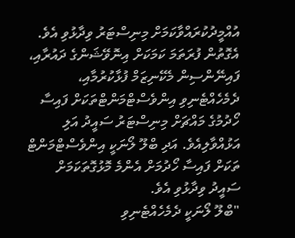އުއްމީދުކުރައްވާކަމަށް މިނިސްޓަރު ވިދާޅުވި އެވެ.
އެގޮތުން ފުރަތަމަ ކަމަކަށް އިނޮވޭޝަންގެ ދައުރާއި، ފައިނޭންސިން މެކޭނިޒަމް ފުޅާކުރުމާއި، ދެމެހެއްޓެނިވި އިންވެސްޓްމަންޓްތަކަށް ފައިސާ ހޯދުމުގެ މައްޗަށް މިނިސްޓަރު ސައީދު އަލި އަޅުއްވާލިއެވެ. އަދި ބްލޫ ލޯނަކީ އިންވެސްޓްމަންޓް ތަކަށް ފައިސާ ހޯދުމަށް އެންމެ މޮޅުގޮތަކަމަށް ސައީދު ވިދާޅުވި އެވެ.
"ބްލޫ ލޯނަކީ ދެމެހެއްޓެނިވި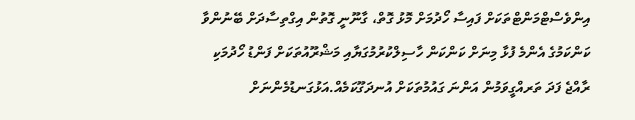އިންވެސްޓްމަންޓްތަކަށް ފައިސާ ހޯދުމަށް މޮޅު ގޮތް، ގާނޫނީ ގޮތުން އިގްތިސާދަށް ބޭނުންވާ ކަންކަމުގެ އެންމެ ފުޅާ މިނަށް ކަންކަން ހާސިލްކުރުމުގަޔާއި މަޝްރޫއުތަކަށް ފަންޑު ހޯދުމަކި ރާއްޖެ ފަދަ ތަރއްގީވަމުން އަންނަ ގައުމުތަކަށް އުނދަގޫކަމެއް.އަޅުގަނޑުމެންނަށް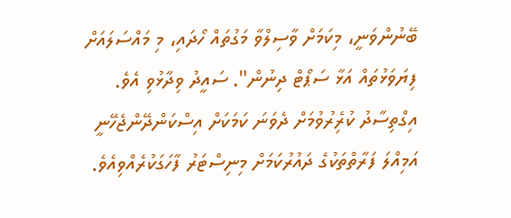ބޭނުންވަނީ، މިކަމަށް ވާސިލްވާ މަގުތައް ހޯދައި، މި މައްސަލައަށް ފިޔަވަޅުތައް އަޅާ ސަޕޯޓް ދިނުން". ސައީދު ވިދާޅުވި އެވެ.
އިގްތިސާދު ކުރިެރުވުމަށް ދެވަނަ ކަމަކަށް އިސްކަންދޭންޖެހޭނީ އަމިއްލަ ފަރާތްތަކުގެ ދައުރުކަމަށް މިނިސްޓަރު ފާހަގަކުރެއްވިއެވެ.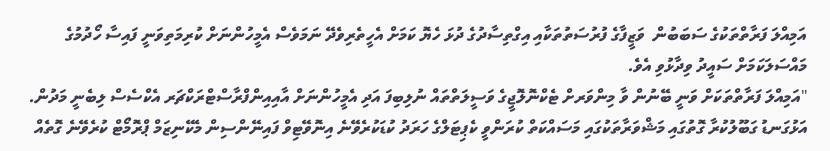އަމިއްލަ ފަރާތްތަކުގެ ސަބަބުން  ވަޒީފާގެ ފުރުސަތުތަކާއި އިގްތިސާދުގެ ދުޅަ ހެޔޮ ކަމަށް އެހީތެރިވެދޭ ނަމަވެސް އެމީހުންނަށް ކުރިމަތިވަނީ ފައިސާ ހޯދުމުގެ މައްސަލަކަމަށް ސައީދު ވިދާޅުވި އެވެ.
"އަމިއްލަ ފަރާތްތަކަށް ވަނީ ބޭނުން ވާ މިންވަރށް ޓެކްނޮލޮޖީގެ ވަސީލަތްތައް ނުލިބިފަ އަދި އެމީހުންނަށް އާއިއިންފްރާސްޓްރަކްޗަރ އެކްސެސް ލިބެނީ މަދުން. އަޅުގަނޑު ގަބޫލުކުރާ ގޮތުގައި މަޝްވަރާތަކުގައި މަސައްކަތް ކުރަންވީ ކެޕިޓަލްގެ ހަރަދު ކުޑަކުރެވޭނެ އިނޮވޭޓިވް ފައިނޭންސިން މެކޭނިޒަމް ޕްރޮމޯޓް ކުރެވޭނެ ގޮތެއް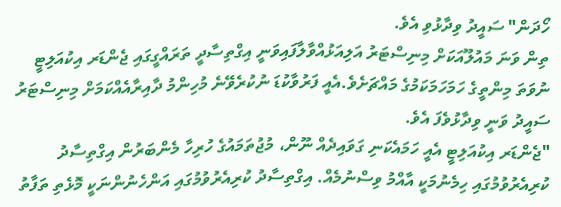ހޯދަން" ސައީދު ވިދާޅުވި އެވެ.
ތިން ވަނަ މައުލޫއަކަށް މިނިސްޓަރު އަލިއަޅުއްވާލާފައިވަނީ އިގްތިސާދީ ތަރައްގީގައި ޖެންޑަރ އިކުއަލިޓީ ނުވަތަ މިންތީގެ ހަމަހަމަކަމުގެ މައްޗަށެވެ.އެއީ ފަރުވާކުޑަ ނުކުރެވޭނެ މުހިންމު ދާއިރާއެއްކަމަށް މިނިސްޓަރު ސައީދު ވަނީ ވިދާޅުވެފަ އެވެ.
"ޖެންޑަރ އިކުއަލިޓީ އެއީ ހަމައެކަނި ގަވައިދެއް ނޫން، މުޖުތަމައުގެ ހުރިހާ މެންބަރުން އިގްތިސާދު ކުރިއެރުވުމުގައި ހިމެނުމަކީ އާއްމު ވިސްނުމެއް. އިގްތިސާދު ކުރިއެރުވުމުގައި އަންހެނުންނަކީ މޮޅެތި ތަފާތު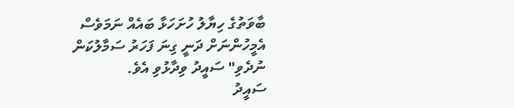ބާވަތުގެ ހިޔާލު ހުށަހަޅާ ބައެއް ނަމަވެސް އެމީހުންނަށް ދަނީ ގިނަ ފަހަރު ސަމާލުކަން ނުދެވި" ސައީދު ވިދާޅުވި އެވެ.
ސައީދު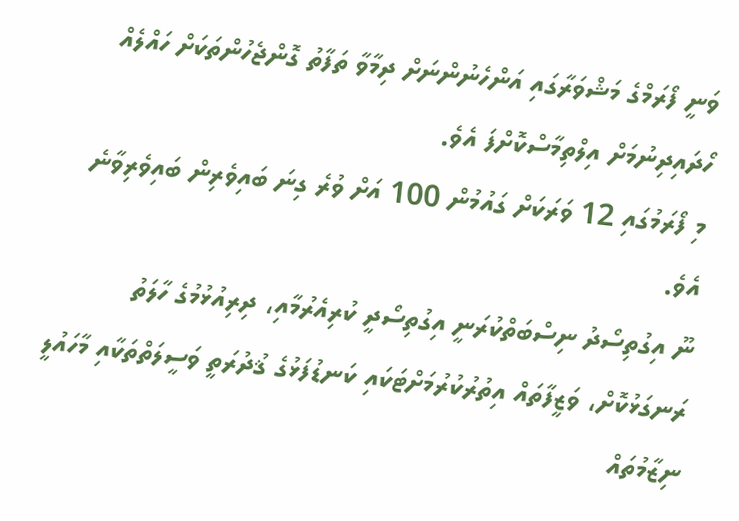ވަނީ ފޯރަމްގެ މަޝްވަރާގައި އަންހެނުންނަށް ދިމާވާ ތަފާތު ގޮންޖެހުންތަކަށް ހައްލެއް ހޯދައިދިނުމަށް އިލްތިމާސްކޮށްފަ އެވެ.
މި ފޯރަމުގައި 12 ވަރަކަށް ގައުމުން 100 އަށް ވުރެ ގިނަ ބައިވެރިން ބައިވެރިވާނެ އެވެ.
ނޫ އިގުތިސޯދު ނިސްބަތްކުރަނީ އިގުތިސޯދީ ކުރިއެރުމާއި، ދިރިއުޅުމުގެ ހާލަތު ރަނގަޅުކޮށް، ވަޒީފާތައް އިތުރުކުރުމަށްޓަކައި ކަނޑުފަޅުގެ ޤުދުރަތީ ވަސީލަތްތަކާއި މާހައުލީ ނިޒާމުތައް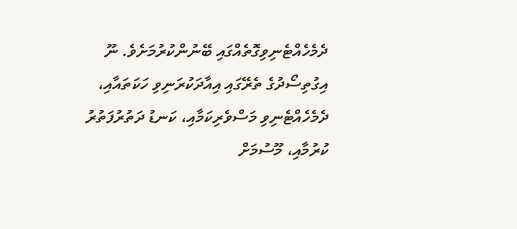ދެމެހެއްޓެނިވިގޮތެއްގައި ބޭނުންކުރުމަށެވެ. ނޫ އިގުތިސޯދުގެ ތެރޭގައި އިއާދަކުރަނިވި ހަކަތައާއި، ދެމެހެއްޓެނިވި މަސްވެރިކަމާއި، ކަނޑު ދަތުރުފަތުރު ކުރުމާއި، މޫސުމަށް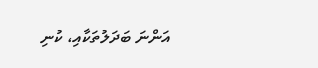އަންނަ ބަދަލުތަކާއި، ކުނި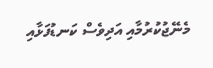މެނޭޖުކުރުމާއި އަދިވެސް ކަނޑުފަޅާއި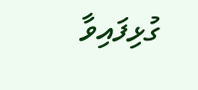ގުޅިފައިވާ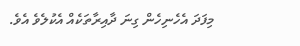މިފަދަ އެހެނިހެން ގިނަ ދާއިރާތަކެއް އެކުލެވެ އެވެ.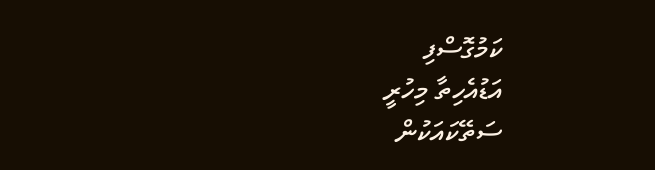ކަމުގޮސްފި
އަޑުއެހިތާ މިހުރީ
ސަތޭކައަކުން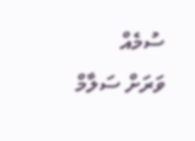ސުމެއް
ވަރަށް ސަލާމް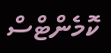ކޮމެންޓްސް